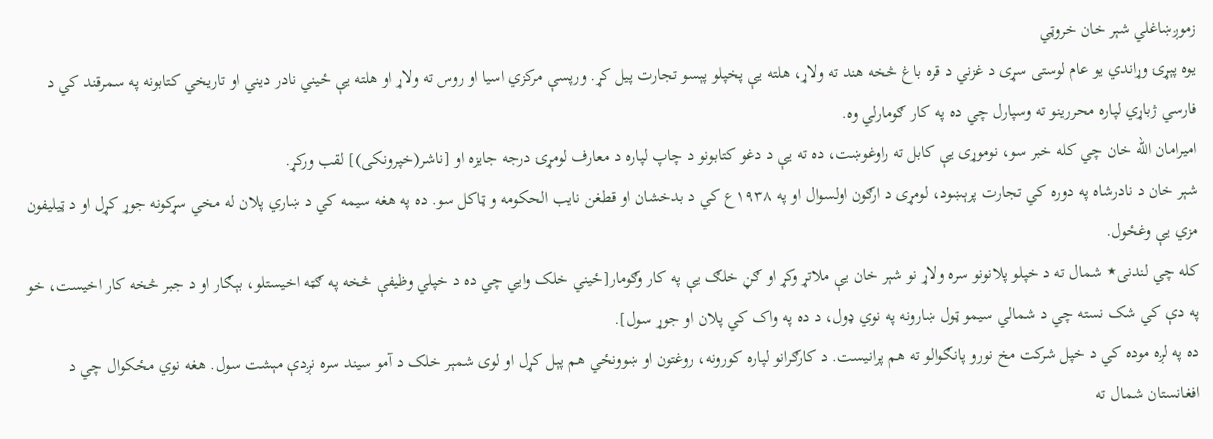زموږښاغلي شېر خان خروټي
يوه پېړۍ وړاندي يو عام لوستی سړی د غزني د قره باغ څخه هند ته ولاړ، هلته يې پخپلو پېسو تجارت پيل كړ. ورپسې مرکزي اسيا او روس ته ولاړ او هلته يې ځيني نادر ديني او تاريخي کتابونه په سمرقند کي د فارسي ژباړي لپاره محررينو ته وسپارل چي ده په کار ګومارلي وه.
اميرامان الله خان چي کله خبر سو، نوموړی يې کابل ته راوغوښت، ده ته يې د دغو كتابونو د چاپ لپاره د معارف لومړۍ درجه جايزه او [ناشر(خپرونکی)] لقب وركړ.
شېر خان د نادرشاه په دوره كي تجارت پرېښود، لومړی د ارګون اولسوال او په ۱۹۳۸ع کي د بدخشان او قطغن نايب الحكومه و ټاكل سو. ده په هغه سيمه كي د ښاري پلان له مخي سړکونه جوړ کړل او د ټیليفون مزي يې وغځول.
کله چي لندنی٭ شمال ته د خپلو پلانونو سره ولاړ نو شېر خان يې ملاتړ وکړ او ګڼ خلګ يې په کار وګومار[ځيني خلک وایي چي ده د خپلي وظيفې څخه په ګټه اخيستلو، بېګار او د جبر څخه کار اخيست، خو په دې کي شک نسته چي د شمالي سيمو ټول ښارونه په نوي ډول، د ده په واک کي پلان او جوړ سول].
ده په لږه موده کي د خپل شرکت مخ نورو پانګوالو ته هم پرانيست. د کارګرانو لپاره کورونه، روغتون او ښوونځي هم پېل کړل او لوی شمېر خلک د آمو سيند سره نږدې مېشت سول. هغه نوي مځکوال چي د افغانستان شمال ته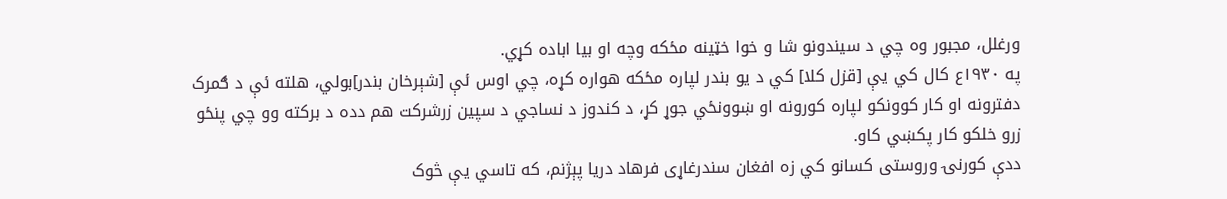ورغلل، مجبور وه چي د سيندونو شا و خوا خټينه مځکه وچه او بيا اباده کړي.
په ۱۹۳۰ع کال کي يې [قزل کلا] کي د يو بندر لپاره مځکه هواره کړه، چي اوس ئې [شېرخان بندر]بولي، هلته ئې د ګمرک دفترونه او کار کوونکو لپاره کورونه او ښوونځي جوړ کړ، د کندوز د نساجي د سپين زرشرکت هم دده د برکته وو چي پنځو زرو خلکو کار پکښي کاو.
ددې کورنۍ وروستی کسانو کي زه افغان سندرغاړی فرهاد دريا پېژنم، که تاسي يې څوک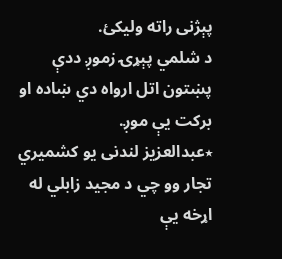پېژنی راته وليکئ.
د شلمي پېړۍ زموږ ددې پښتون اتل ارواه دي ښاده او برکت يې موږ.
٭عبدالعزيز لندنی يو کشميري تجار وو چي د مجيد زابلي له اړخه يې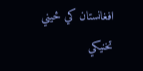افغانستان کي ځيني تخنيکي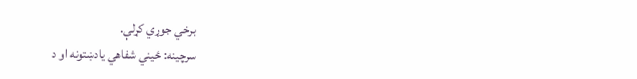برخي جوړي کړلې.
سرچينه: ځيني شفاهي يادښتونه او د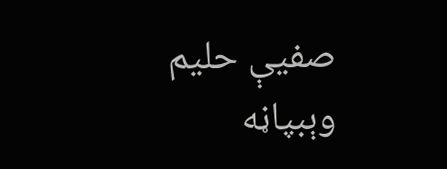صفيې حليم وېبپاڼه